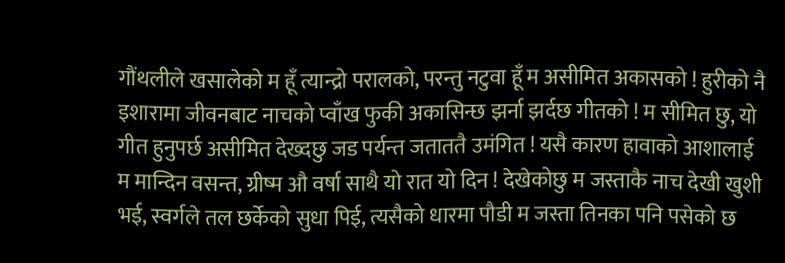गौंथलीले खसालेको म हूँ त्यान्द्रो परालको, परन्तु नटुवा हूँ म असीमित अकासको ! हुरीको नै इशारामा जीवनबाट नाचको प्वाँख फुकी अकासिन्छ झर्ना झर्दछ गीतको ! म सीमित छु, यो गीत हुनुपर्छ असीमित देख्दछु जड पर्यन्त जताततै उमंगित ! यसै कारण हावाको आशालाई म मान्दिन वसन्त, ग्रीष्म औ वर्षा साथै यो रात यो दिन ! देखेकोछु म जस्ताकै नाच देखी खुशी भई, स्वर्गले तल छर्केको सुधा पिई, त्यसैको धारमा पौडी म जस्ता तिनका पनि पसेको छ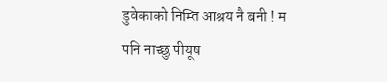डुवेकाको निम्ति आश्रय नै बनी ! म पनि नाच्छु पीयूष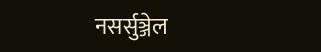नसर्सुञ्जेल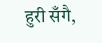हुरी सँगै,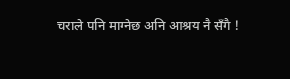चराले पनि माग्नेछ अनि आश्रय नै सँगै !